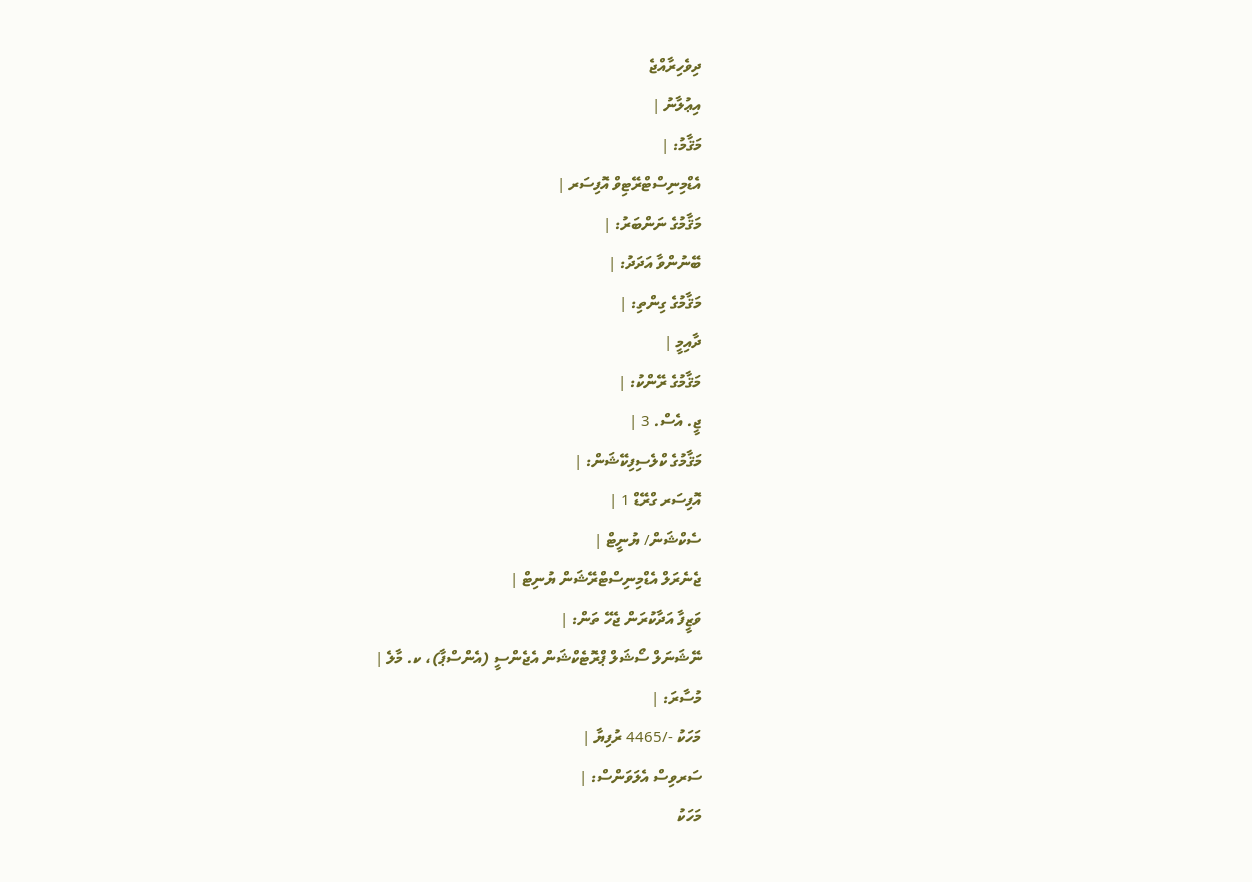ދިވެހިރާއްޖެ
އިޢުލާނު |
މަޤާމު: |
އެޑްމިނިސްޓްރޭޓިވް އޮފިސަރ |
މަޤާމުގެ ނަންބަރު: |
ބޭނުންވާ އަދަދު: |
މަޤާމުގެ ގިންތި: |
ދާއިމީ |
މަޤާމުގެ ރޭންކު: |
ޖީ. އެސް. 3 |
މަޤާމުގެ ކްލެސިފިކޭޝަން: |
އޮފިސަރ ގްރޭޑް 1 |
ސެކްޝަން/ ޔުނީޓް |
ޖެނެރަލް އެޑްމިނިސްޓްރޭޝަން ޔުނިޓް |
ވަޒީފާ އަދާކުރަން ޖެހޭ ތަން: |
ނޭޝަނަލް ސޯޝަލް ޕްރޮޓެކްޝަން އެޖެންސީ (އެންސްޕާ)، ކ. މާލެ |
މުސާރަ: |
މަހަކު -/4465 ރުފިޔާ |
ސަރވިސް އެލަވަންސް: |
މަހަކު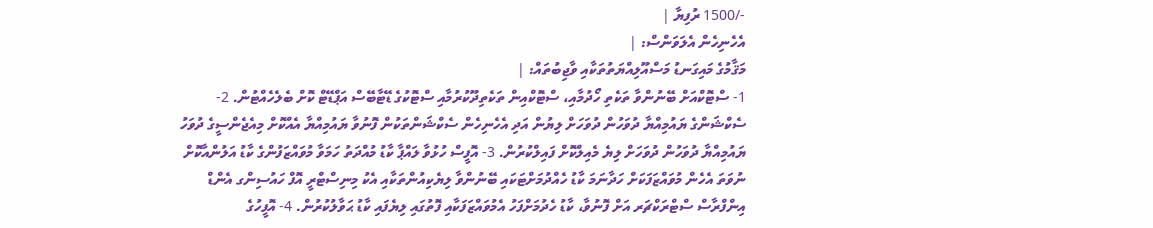-/1500 ރުފިޔާ |
އެހެނިހެން އެލަވަންސް: |
މަޤާމުގެ މައިގަނޑު މަސްއޫލިއްޔަތުތަކާއި ވާޖިބުތައް: |
1- ސްޓޮކްއަށް ބޭނުންވާ ތަކެތި ހޯދުމާއި، ސްޓޮކްއިން ތަކެތިދޫކުރުމާއި ސްޓޮކުގެ ޑޭޓާބޭސް އަޕްޑޭޓް ކޮށް ބެލެހެއްޓުން. 2- ސެކްޝަންގެ ޔައުމިއްޔާ ދުވަހުން ދުވަހަށް ލިޔުން އަދި އެހެނިހެން ސެކްޝަންތަކުން ފޮނުވާ ޔައުމިއްޔާ އެއްކޮށް މިއެޖެންސީގެ ދުވަހު ޔައުމިއްޔާ ދުވަހުން ދުވަހަށް ލިޔެ މެއިލްކޮށް ފައިލްކުރުން. 3- އޮފީސް ހުޅުވާ ލައްޕާ ކާޑު މުއްދަތު ހަމަވާ މުވައްޒަފުންގެ ކާޑު އަލުންއާކޮށް ނުވަތަ އެހެން މުވައްޒަފަކަށް ހަދާނަމަ ކާޑު ހެއްދުމަށްޓަކައި ބޭނުންވާ ލިޔެކިއުންތަކާއި އެކު މިނިސްޓްރީ އޮފް ހައުސިންގ އެންޑް އިންފްރާސް ސްޓްރަކްޗަރ އަށް ފޮނުވާ، ކާޑު ހެދުމަށްފަހު އެމުވައްޒަފަކާއި ފޮތުގައި ލިޔެފައި ކާޑު ޙަވާލުކުރުން. 4- އޮފީހުގެ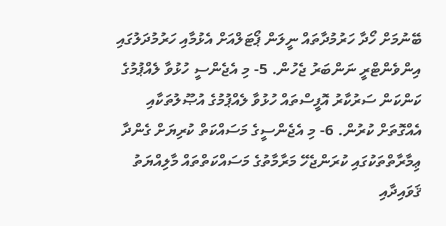ބޭނުމަށް ހޯދާ ހަރުމުދާތައް ނީލަން ޕޯޓަލްއަށް އެޅުމާއި ހަރުމުދަލުގައި އިންވެންޓްރީ ނަންބަރު ޖެހުން. 5- މި އެޖެންސީ ހުޅުވާ ލެއްޕުމުގެ ކަންކަން ސަރުކާރު އޮފީސްތައް ހުޅުވާ ލެއްޕުމުގެ އުޞޫލުތަކާއި އެއްގޮތަށް ކުރުން. 6- މި އެޖެންސީގެ މަސައްކަތް ކުރިޔަށް ގެންދާ ޢިމާރާތްތަކުގައި ކުރަންޖެހޭ މަރާމާތުގެ މަސައްކަތްތައް މާލިއްޔަތު ޤަވައިދާއި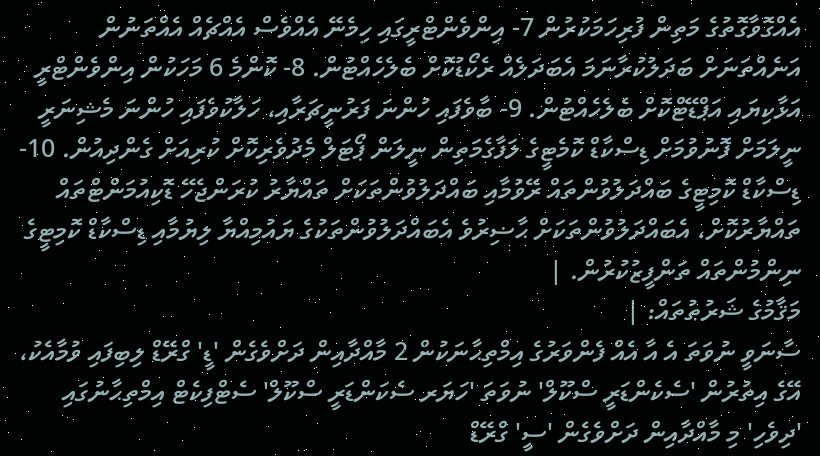އެއްގޮވާގޮތުގެ މަތިން ފުރިހަމަކުރުން 7- އިންވެންޓްރީގައި ހިމެނޭ އެއްވެސް އެއްޗެއް އެއްތަނުން އަނެއްތަނަށް ބަދަލުކުރާނަމަ އެބަދަލެއް ރެކޯޑުކޮށް ބެލެހެއްޓުން. 8- ކޮންމެ 6 މަހަކުން އިންވެންޓްރީ އަޅާކިޔައި އަޕްޑޭޓްކޮށް ބެލެހެއްޓުން. 9- ބާވެފައި ހުންނަ ފަރުނީޗަރާއި، ހަލާކުވެފައި ހުންނަ މެޝިނަރީ ނީލަމަށް ފޮނުވުމަށް ޑިސްކާޑް ކޮމެޓީގެ ލަފާގެމަތިން ނީލަން ޕޯޓަލް މެދުވެރިކޮށް ކުރިއަށް ގެންދިއުން. 10- ޑިސްކާޑް ކޮމިޓީގެ ބައްދަލުވުންތައް ރޭވުމާއި ބައްދަލުވުންތަކަށް ތައްޔާރު ކުރަންޖެހޭ ޑޮކިއުމަންޓްތައް ތައްޔާރުކޮށް، އެބައްދަލުވުންތަކަށް ޙާޟިރުވެ އެބައްދަލުވުންތަކުގެ ޔައުމިއްޔާ ލިޔުމާއި ޑިސްކާޑް ކޮމިޓީގެ ނިންމުންތައް ތަންފީޒުކުރުން. |
މަޤާމުގެ ޝަރުޠުތައް: |
ސާނަވީ ނުވަތަ އެ އާ އެއް ފެންވަރުގެ އިމްތިޙާނަކުން 2 މާއްދާއިން ދަށްވެގެން 'ޑީ' ގްރޭޑް ލިބިފައި ވުމާއެކު، އޭގެ އިތުރުން 'ސެކެންޑަރީ ސްކޫލް' ނުވަތަ 'ހަޔަރ ސެކަންޑަރީ ސްކޫލް' ސެޓްފިކެޓް އިމްތިޙާނުގައި 'ދިވެހި' މި މާއްދާއިން ދަށްވެގެން 'ސީ' ގްރޭޑް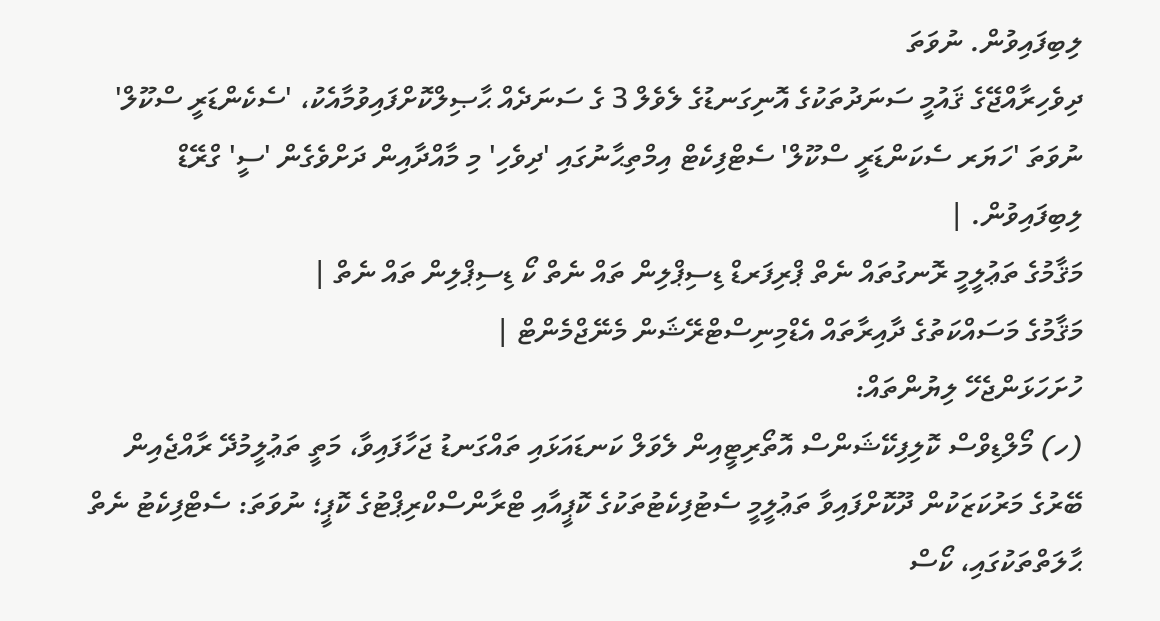ލިބިފައިވުން. ނުވަތަ
ދިވެހިރާއްޖޭގެ ޤައުމީ ސަނަދުތަކުގެ އޮނިގަނޑުގެ ލެވެލް 3 ގެ ސަނަދެއް ޙާޞިލްކޮށްފައިވުމާއެކު، 'ސެކެންޑަރީ ސްކޫލް' ނުވަތަ 'ހަޔަރ ސެކަންޑަރީ ސްކޫލް' ސެޓްފިކެޓް އިމްތިޙާނުގައި 'ދިވެހި' މި މާއްދާއިން ދަށްވެގެން 'ސީ' ގްރޭޑް ލިބިފައިވުން. |
މަޤާމުގެ ތަޢުލީމީ ރޮނގުތައް ނެތް ޕްރިފަރޑް ޑިސިޕްލިން ތައް ނެތް ކޯ ޑިސިޕްލިން ތައް ނެތް |
މަޤާމުގެ މަސައްކަތުގެ ދާއިރާތައް އެޑްމިނިސްޓްރޭޝަން މެނޭޖްމެންޓް |
ހުށަހަޅަންޖެހޭ ލިޔުންތައް:
(ހ) މޯލްޑިވްސް ކޮލިފިކޭޝަންސް އޮތޯރިޓީއިން ލެވަލް ކަނޑައަޅައި ތައްގަނޑު ޖަހާފައިވާ، މަތީ ތަޢުލީމުދޭ ރާއްޖެއިން ބޭރުގެ މަރުކަޒަކުން ދޫކޮށްފައިވާ ތަޢުލީމީ ސެޓުފިކެޓުތަކުގެ ކޮޕީއާއި ޓްރާންސްކްރިޕްޓުގެ ކޮޕީ؛ ނުވަތަ: ސެޓްފިކެޓު ނެތް ޙާލަތްތަކުގައި، ކޯސް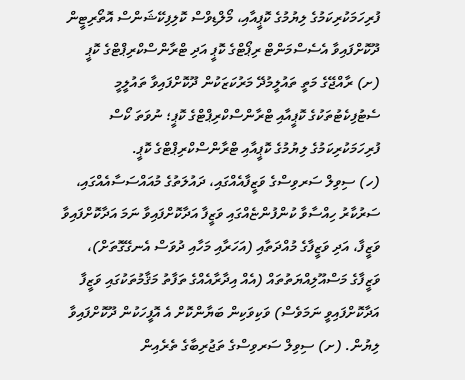ފުރިހަމަކުރިކަމުގެ ލިޔުމުގެ ކޮޕީއާއި، މޯލްޑިވްސް ކޮލިފިކޭޝަންސް އޮތޯރިޓީން ދޫކޮށްފައިވާ އެސެސްމަންޓް ރިޕޯޓްގެ ކޮޕީ އަދި ޓްރާންސްކްރިޕްޓްގެ ކޮޕީ (ށ) ރާއްޖޭގެ މަތީ ތައުލީމުދޭ މަރުކަޒަކުން ދޫކޮށްފައިވާ ތައުލީމީ ސެޓުފިކެޓުތަކުގެ ކޮޕީއާއި ޓްރާންސްކްރިޕްޓްގެ ކޮޕީ؛ ނުވަތަ ކޯސް ފުރިހަމަކުރިކަމުގެ ލިޔުމުގެ ކޮޕީއާއި ޓްރާންސްކްރިޕްޓްގެ ކޮޕީ.
(ހ) ސިވިލް ސަރވިސްގެ ވަޒީފާއެއްގައި، ދައުލަތުގެ މުއައްސަސާއެއްގައި، ސަރުކާރު ހިއްސާވާ ކުންފުންޏެއްގައި ވަޒީފާ އަދާކޮށްފައިވާ ނަމަ އަދާކޮށްފައިވާ ވަޒީފާ، އަދި ވަޒީފާގެ މުއްދަތާއި (އަހަރާއި މަހާއި ދުވަސް އެނގޭގޮތަށް)، ވަޒީފާގެ މަސްއޫލިއްޔަތުތައް (އެއް އިދާރާއެއްގެ ތަފާތު މަޤާމުތަކުގައި ވަޒީފާ އަދާކޮށްފައިވީ ނަމަވެސް) ވަކިވަކިން ބަޔާންކޮށް އެ އޮފީހަކުން ދޫކޮށްފައިވާ ލިޔުން. (ށ) ސިވިލް ސަރވިސްގެ ތަޖުރިބާގެ ތެރެއިން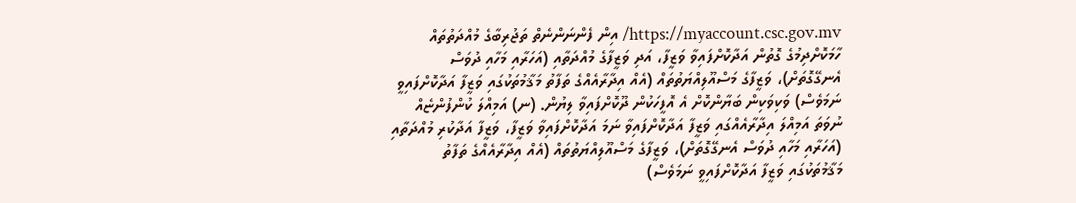https://myaccount.csc.gov.mv/ އިން ފެންނަންނެތް ތަޖުރިބާގެ މުއްދަތުތައް ހާމަކޮށްދިމުގެ ގޮތުން އަދާކޮށްފައިވާ ވަޒީފާ، އަދި ވަޒީފާގެ މުއްދަތާއި (އަހަރާއި މަހާއި ދުވަސް އެނގޭގޮތަށް)، ވަޒީފާގެ މަސްއޫލިއްޔަތުތައް (އެއް އިދާރާއެއްގެ ތަފާތު މަޤާމުތަކުގައި ވަޒީފާ އަދާކޮށްފައިވީ ނަމަވެސް) ވަކިވަކިން ބަޔާންކޮށް އެ އޮފީހަކުން ދޫކޮށްފައިވާ ލިޔުން. (ނ) އަމިއްލަ ކުންފުންޏެއް ނުވަތަ އަމިއްލަ އިދާރާއެއްގައި ވަޒީފާ އަދާކޮށްފައިވާ ނަމަ އަދާކޮށްފައިވާ ވަޒީފާ، ވަޒީފާ އަދާކުރި މުއްދަތާއި (އަހަރާއި މަހާއި ދުވަސް އެނގޭގޮތަށް)، ވަޒީފާގެ މަސްއޫލިއްޔަތުތައް (އެއް އިދާރާއެއްގެ ތަފާތު މަޤާމުތަކުގައި ވަޒީފާ އަދާކޮށްފައިވީ ނަމަވެސް)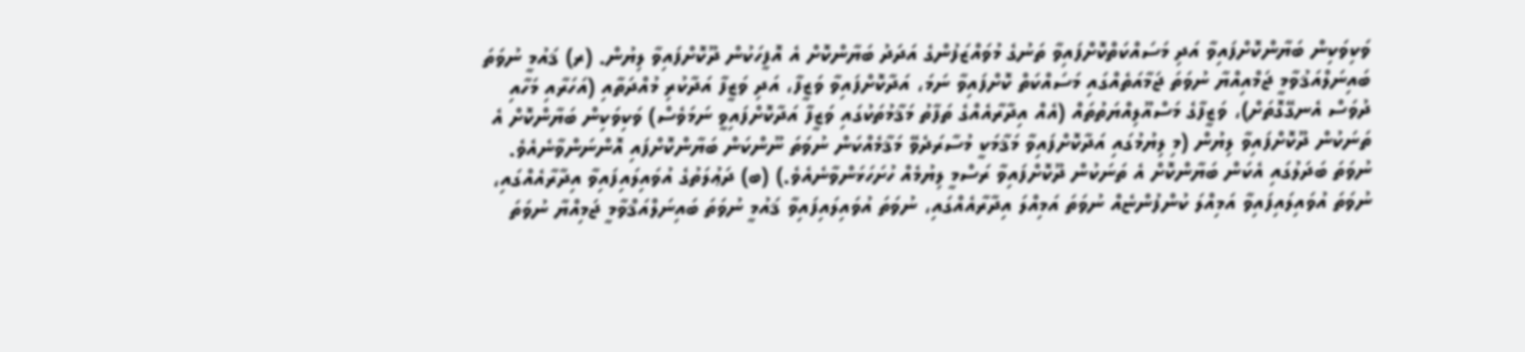ވަކިވަކިން ބަޔާންކޮށްފައިވާ އަދި މަސައްކަތްކޮށްފައިވާ ތަނުގެ މުވައްޒަފުންގެ އަދަދު ބަޔާންކޮށް އެ އޮފީހަކުން ދޫކޮށްފައިވާ ލިޔުން. (ރ) ޤައުމީ ނުވަތަ ބައިނަލްއަޤުވާމީ ޖަމްއިއްޔާ ނުވަތަ ޖަމާއަތެއްގައި މަސައްކަތް ކޮށްފައިވާ ނަމަ، އަދާކޮށްފައިވާ ވަޒީފާ، އަދި ވަޒީފާ އަދާކުރި މުއްދަތާއި (އަހަރާއި މަހާއި ދުވަސް އެނގޭގޮތަށް)، ވަޒީފާގެ މަސްއޫލިއްޔަތުތައް (އެއް އިދާރާއެއްގެ ތަފާތު މަޤާމުތަކުގައި ވަޒީފާ އަދާކޮށްފައިވީ ނަމަވެސް) ވަކިވަކިން ބަޔާންކޮށް އެ ތަނަކުން ދޫކޮށްފައިވާ ލިޔުން (މި ލިޔުމުގައި އަދާކޮށްފައިވާ މަޤާމަކީ މުސާރަދެވޭ މަޤާމެއްކަން ނުވަތަ ނޫންކަން ބަޔާންކޮށްފައި އޮންނަންވާނެއެވެ. ނުވަތަ ބަދަލުގައި އެކަން ބަޔާންކޮށް އެ ތަނަކުން ދޫކޮށްފައިވާ ރަސްމީ ލިޔުމެއް ހުށަހަޅަންވާނެއެވެ.) (ބ) ދަޢުލަތުގެ އުވައިލައިފައިވާ އިދާރާއެއްގައި، ނުވަތަ އުވައިލައިފައިވާ އަމިއްލަ ކުންފުންޏެއް ނުވަތަ އަމިއްލަ އިދާރާއެއްގައި، ނުވަތަ އުވައިލައިފައިވާ ޤައުމީ ނުވަތަ ބައިނަލްއަޤްވާމީ ޖަމިއްޔާ ނުވަތަ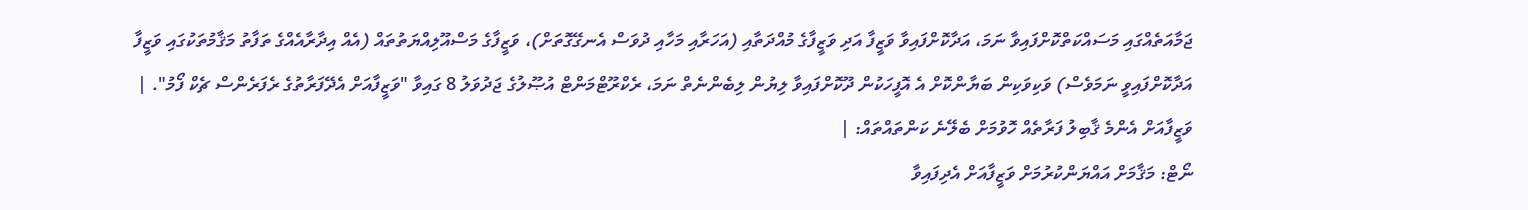ޖަމާއަތެއްގައި މަސައްކަތްކޮށްފައިވާ ނަމަ، އަދާކޮށްފައިވާ ވަޒީފާ އަދި ވަޒީފާގެ މުއްދަތާއި (އަހަރާއި މަހާއި ދުވަސް އެނގޭގޮތަށް)، ވަޒީފާގެ މަސްއޫލިއްޔަތުތައް (އެއް އިދާރާއެއްގެ ތަފާތު މަޤާމުތަކުގައި ވަޒީފާ އަދާކޮށްފައިވީ ނަމަވެސް) ވަކިވަކިން ބަޔާންކޮށް އެ އޮފީހަކުން ދޫކޮށްފައިވާ ލިޔުން ލިބެންނެތް ނަމަ، ރެކްރޫޓްމަންޓް އުޞޫލުގެ ޖަދުވަލު 8 ގައިވާ "ވަޒީފާއަށް އެދޭފަރާތުގެ ރެފަރެންސް ޗެކް ފޯމު". |
ވަޒީފާއަށް އެންމެ ޤާބިލު ފަރާތެއް ހޮވުމަށް ބެލޭނެ ކަންތައްތައް: |
ނޯޓް: މަޤާމަށް އައްޔަންކުރުމަށް ވަޒީފާއަށް އެދިފައިވާ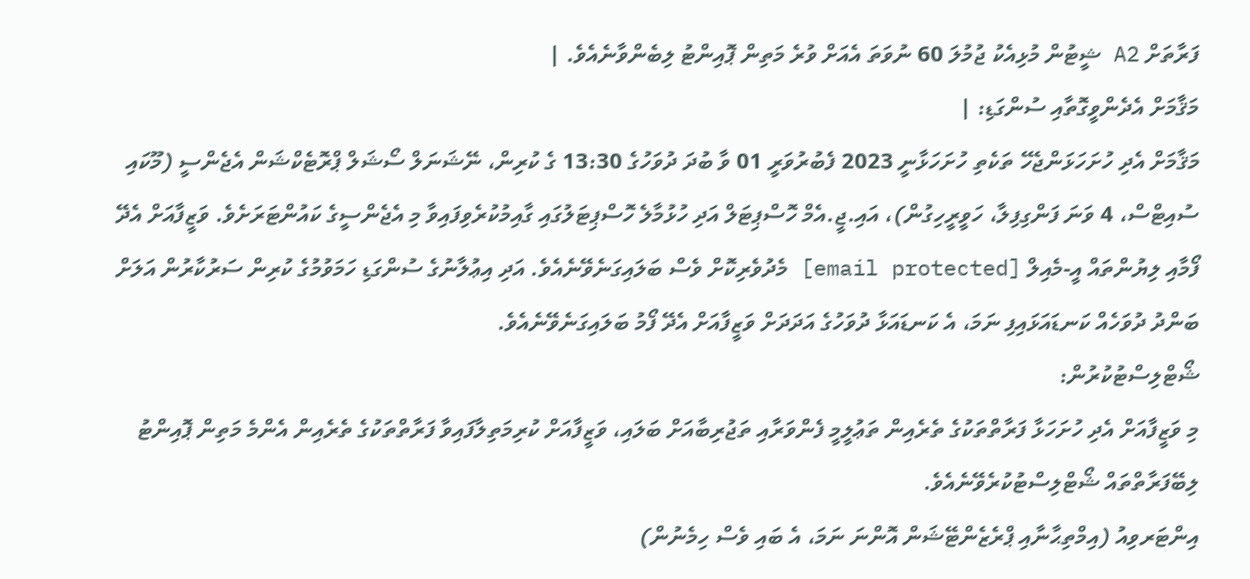ފަރާތަށް A2 ޝީޓުން މުޅިއެކު ޖުމުލަ 60 ނުވަތަ އެއަށް ވުރެ މަތިން ޕޮއިންޓު ލިބެންވާނެއެވެ. |
މަޤާމަށް އެދެންވީގޮތާއި ސުންގަޑި: |
މަޤާމަށް އެދި ހުށަހަޅަންޖެހޭ ތަކެތި ހުށަހަޅާނީ 2023 ފެބުރުވަރީ 01 ވާ ބުދަ ދުވަހުގެ 13:30 ގެ ކުރިން، ނޭޝަނަލް ސޯޝަލް ޕްރޮޓެކްޝަން އެޖެންސީ (މޫކައި ސުއިޓްސް، 4 ވަނަ ފަންގިފިލާ، ހަވީރީހިގުން)، އައި.ޖީ.އެމް ހޮސްޕިޓަލް އަދި ހުޅުމާލެ ހޮސްޕިޓަލުގައި ގާއިމުކުރެވިފައިވާ މި އެޖެންސީގެ ކައުންޓަރަށެވެ. ވަޒީފާއަށް އެދޭ ފޯމާއި ލިޔުންތައް އީ-މެއިލް [email protected] މެދުވެރިކޮށް ވެސް ބަލައިގަނެވޭނެއެވެ. އަދި އިޢުލާނުގެ ސުންގަޑި ހަމަވުމުގެ ކުރިން ސަރުކާރުން އަލަށް ބަންދު ދުވަހެއް ކަނޑައަޅައިފި ނަމަ، އެ ކަނޑައަޅާ ދުވަހުގެ އަދަދަށް ވަޒީފާއަށް އެދޭ ފޯމު ބަލައިގަނެވޭނެއެވެ.
ޝޯޓްލިސްޓުކުރުން:
މި ވަޒީފާއަށް އެދި ހުށަހަޅާ ފަރާތްތަކުގެ ތެރެއިން ތަޢުލީމީ ފެންވަރާއި ތަޖުރިބާއަށް ބަލައި، ވަޒީފާއަށް ކުރިމަތިލާފައިވާ ފަރާތްތަކުގެ ތެރެއިން އެންމެ މަތިން ޕޮއިންޓު ލިބޭފަރާތްތައް ޝޯޓްލިސްޓުކުރެވޭނެއެވެ.
އިންޓަރވިއު (އިމްތިޙާނާއި ޕްރެޒެންޓޭޝަން އޮންނަ ނަމަ، އެ ބައި ވެސް ހިމެނުން)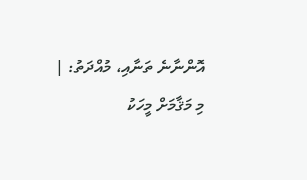އޮންނާނެ ތަނާއި، މުއްދަތު: |
މި މަޤާމަށް މީހަކު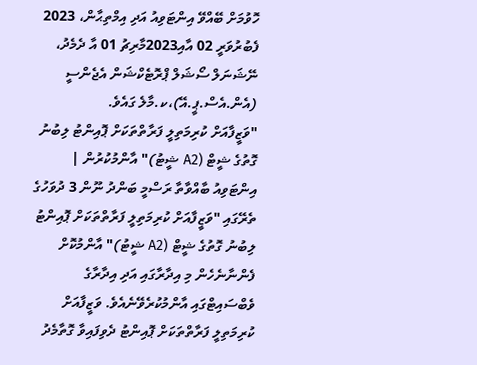ހޮވުމަށް ބޭއްވޭ އިންޓަވިއު އަދި އިމްތިޙާން، 2023 ފެބުރުވަރީ 02 އާއި2023މާރިޗު 01 އާ ދެމެދު، ނޭޝަނަލް ސޯޝަލް ޕްރޮޓެކްޝަން އެޖެންސީ (އެން.އެސް.ޕީ.އޭ)،ކ.މާލެ ގައެވެ.
"ވަޒީފާއަށް ކުރިމަތިލީ ފަރާތްތަކަށް ޕޮއިންޓު ލިބުނު ގޮތުގެ ޝީޓް (A2 ޝީޓު)" އާންމުކުރުން |
އިންޓަވިއު ބާއްވާތާ ރަސްމީ ބަންދު ނޫން 3 ދުވަހުގެ ތެރޭގައި "ވަޒީފާއަށް ކުރިމަތިލީ ފަރާތްތަކަށް ޕޮއިންޓު ލިބުނު ގޮތުގެ ޝީޓް (A2 ޝީޓު)" އާންމުކޮށް ފެންނާނެހެން މި އިދާރާގައި އަދި އިދާރާގެ ވެބްސައިޓްގައި އާންމުކުރެވޭނެއެވެ. ވަޒީފާއަށް ކުރިމަތިލީ ފަރާތްތަކަށް ޕޮއިންޓު ދެވިފައިވާ ގޮތާމެދު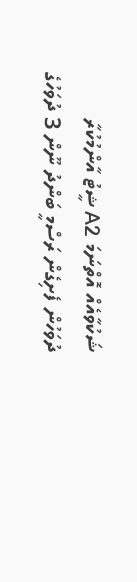ޝަކުވާއެއް އޮތްނަމަ A2 ޝީޓު އާންމުކުރާ ދުވަހުން ފެށިގެން ރަސްމީ ބަންދު ނޫން 3 ދުވަހުގެ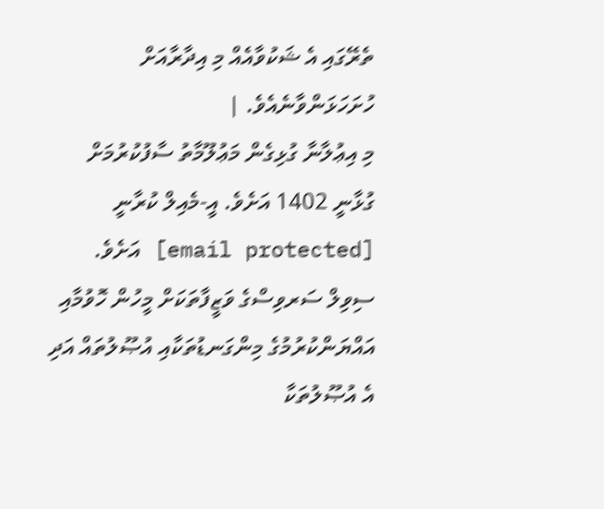ތެރޭގައި އެ ޝަކުވާއެއް މި އިދާރާއަށް ހުށަހަޅަންވާނެއެވެ. |
މި އިޢުލާނާ ގުޅިގެން މަޢުލޫމާތު ސާފުކުރުމަށް ގުޅާނީ 1402 އަށެވެ. އީ-މެއިލް ކުރާނީ [email protected] އަށެވެ. ސިވިލް ސަރވިސްގެ ވަޒީފާތަކަށް މީހުން ހޮވުމާއި އައްޔަންކުރުމުގެ މިންގަނޑުތަކާއި އުޞޫލުތައް އަދި އެ އުޞޫލުތަކާ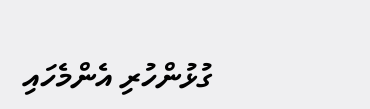ގުޅުންހުރި އެންމެހައި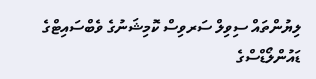ލިޔުންތައް ސިވިލް ސަރވިސް ކޮމިޝަނުގެ ވެބްސައިޓްގެ ޑައުންލޯޑްސްގެ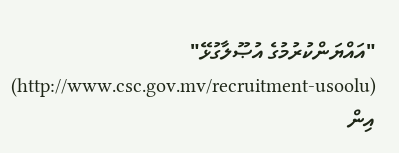"އައްޔަންކުރުމުގެ އުޞޫލާގުޅޭ" (http://www.csc.gov.mv/recruitment-usoolu) އިން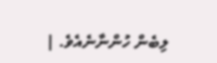ލިބެން ހުންނާނެއެވެ. |